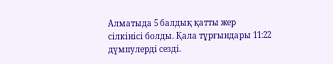Алматыда 5 балдық қатты жер сілкінісі болды. Қала тұрғындары 11:22 дүмпулерді сезді.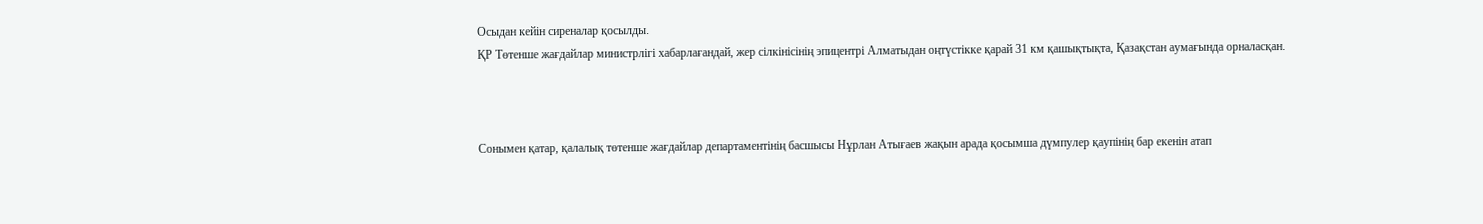Осыдан кейін сиреналар қосылды.
ҚР Төтенше жағдайлар министрлігі хабарлағандай, жер сілкінісінің эпицентрі Алматыдан оңтүстікке қарай 31 км қашықтықта, Қазақстан аумағында орналасқан.



Сонымен қатар, қалалық төтенше жағдайлар департаментінің басшысы Нұрлан Атығаев жақын арада қосымша дүмпулер қаупінің бар екенін атап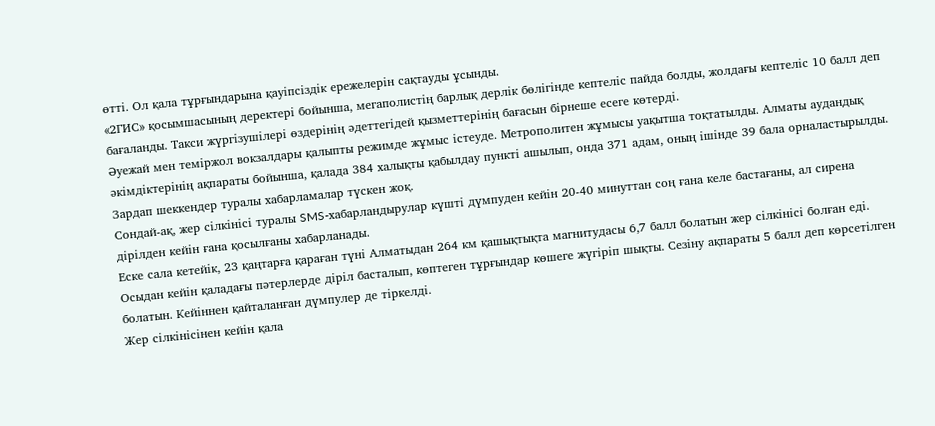өтті. Ол қала тұрғындарына қауіпсіздік ережелерін сақтауды ұсынды.
«2ГИС» қосымшасының деректері бойынша, мегаполистің барлық дерлік бөлігінде кептеліс пайда болды, жолдағы кептеліс 10 балл деп бағаланды. Такси жүргізушілері өздерінің әдеттегідей қызметтерінің бағасын бірнеше есеге көтерді.
Әуежай мен теміржол вокзалдары қалыпты режимде жұмыс істеуде. Метрополитен жұмысы уақытша тоқтатылды. Алматы аудандық әкімдіктерінің ақпараты бойынша, қалада 384 халықты қабылдау пункті ашылып, онда 371 адам, оның ішінде 39 бала орналастырылды. Зардап шеккендер туралы хабарламалар түскен жоқ.
Сондай-ақ, жер сілкінісі туралы SMS-хабарландырулар күшті дүмпуден кейін 20-40 минуттан соң ғана келе бастағаны, ал сирена дірілден кейін ғана қосылғаны хабарланады.
Еске сала кетейік, 23 қаңтарға қараған түні Алматыдан 264 км қашықтықта магнитудасы 6,7 балл болатын жер сілкінісі болған еді. Осыдан кейін қаладағы пәтерлерде діріл басталып, көптеген тұрғындар көшеге жүгіріп шықты. Сезіну ақпараты 5 балл деп көрсетілген болатын. Кейіннен қайталанған дүмпулер де тіркелді.
Жер сілкінісінен кейін қала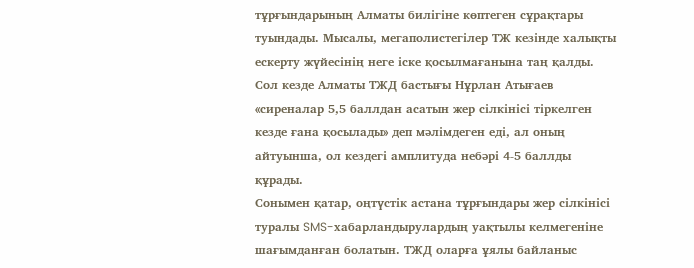тұрғындарының Алматы билігіне көптеген сұрақтары туындады. Мысалы, мегаполистегілер ТЖ кезінде халықты ескерту жүйесінің неге іске қосылмағанына таң қалды.
Сол кезде Алматы ТЖД бастығы Нұрлан Атығаев «сиреналар 5,5 баллдан асатын жер сілкінісі тіркелген кезде ғана қосылады» деп мәлімдеген еді, ал оның айтуынша, ол кездегі амплитуда небәрі 4-5 баллды құрады.
Сонымен қатар, оңтүстік астана тұрғындары жер сілкінісі туралы SMS-хабарландырулардың уақтылы келмегеніне шағымданған болатын. ТЖД оларға ұялы байланыс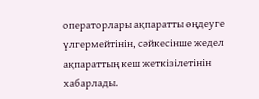операторлары ақпаратты өңдеуге үлгермейтінін, сәйкесінше жедел ақпараттың кеш жеткізілетінін хабарлады.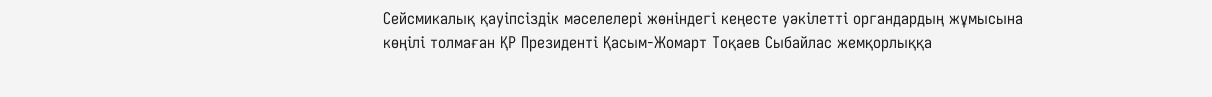Сейсмикалық қауіпсіздік мәселелері жөніндегі кеңесте уәкілетті органдардың жұмысына көңілі толмаған ҚР Президенті Қасым-Жомарт Тоқаев Сыбайлас жемқорлыққа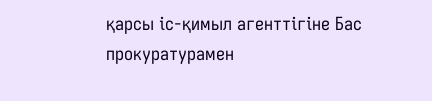қарсы іс-қимыл агенттігіне Бас прокуратурамен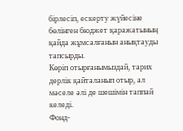бірлесіп, ескерту жүйесіне бөлінген бюджет қаражатының қайда жұмсалғанын анықтауды тапсырды.
Көріп отырғанымыздай, тарих дерлік қайталанып отыр, ал мәселе әлі де шешімін таппай келеді.
Фонд-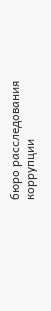бюро расследования коррупции